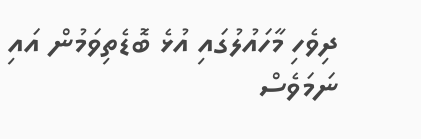ދިވެހި މާހައުލުގައި އުޅެ ބޮޑެތިވަމުން އައި ނަމަވެސް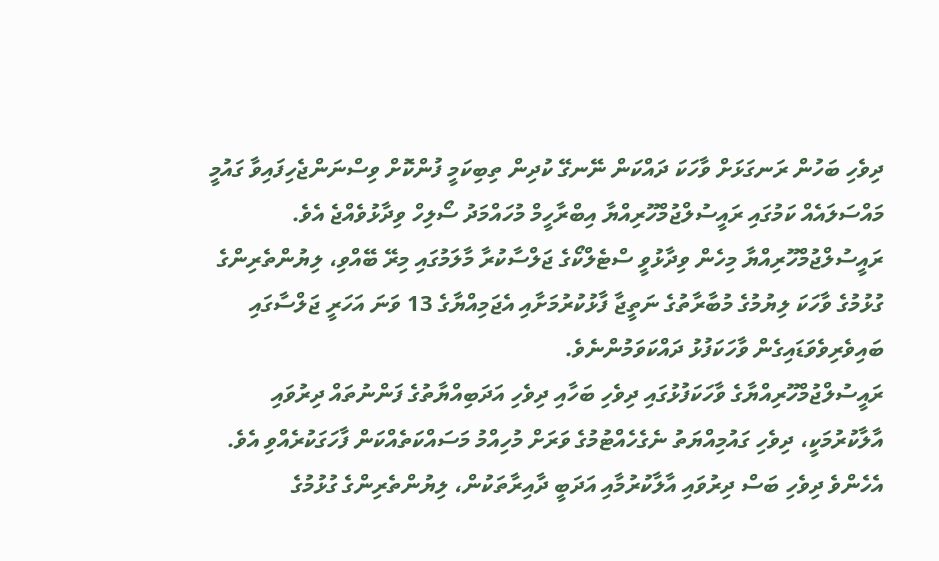ދިވެހި ބަހުން ރަނގަޅަށް ވާހަކަ ދައްކަން ނޭނގޭ ކުދިން ތިބިކަމީ ފުންކޮށް ވިސްނަންޖެހިފައިވާ ގައުމީ މައްސަލައެއް ކަމުގައި ރައީސުލްޖުމްހޫރިއްޔާ އިބްރާހީމް މުހައްމަދު ސޯލިހް ވިދާޅުވެއްޖެ އެވެ.
ރައީސުލްޖުމްހޫރިއްޔާ މިހެން ވިދާޅުވީ ސްޓެލްކޯގެ ޖަލްސާކުރާ މާލަމުގައި މިރޭ ބޭއްވި، ލިޔުންތެރިންގެ ގުޅުމުގެ ވާހަކަ ލިޔުމުގެ މުބާރާތުގެ ނަތީޖާ ފާޅުކުރުމަށާއި އެޖަމިއްޔާގެ 13 ވަނަ އަހަރީ ޖަލްސާގައި ބައިވެރިވެވަޑައިގެން ވާހަކަފުޅު ދައްކަވަމުންނެވެ.
ރައީސުލްޖުމްހޫރިއްޔާގެ ވާހަކަފުޅުގައި ދިވެހި ބަހާއި ދިވެހި އަދަބިއްޔާތުގެ ފަންނުތައް ދިރުވައި އާލާކުރުމަކީ، ދިވެހި ގައުމިއްޔަތު ނެގެހެއްޓުމުގެ ވަރަށް މުހިއްމު މަސައްކަތެއްކަން ފާހަގަކުރެއްވި އެވެ. އެހެންވެ ދިވެހި ބަސް ދިރުވައި އާލާކުރުމާއި އަދަބީ ދާއިރާތަކުން، ލިޔުންތެރިންގެ ގުޅުމުގެ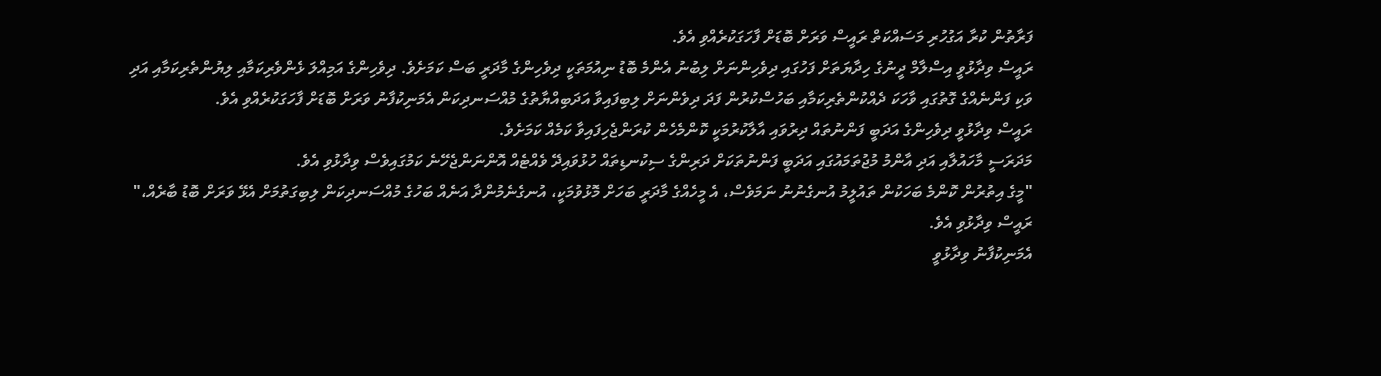ފަރާތުން ކުރާ އަގުހުރި މަސައްކަތް ރައީސް ވަރަށް ބޮޑަށް ފާހަގަކުރެއްވި އެވެ.
ރައީސް ވިދާޅުވީ އިސްލާމް ދީނުގެ ހިދާޔަތަށް ފަހުގައި ދިވެހިންނަށް ލިބުނު އެންމެ ބޮޑު ނިއުމަތަކީ ދިވެހިންގެ މާދަރީ ބަސް ކަމަށެވެ. ދިވެހިންގެ އަމިއްލަ ޅެންވެރިކަމާއި ލިޔުންތެރިކަމާއި އަދި ވަކި ފަންނެއްގެ ގޮތުގައި ވާހަކަ ދެއްކުންތެރިކަމާއި ބަހުސްކުރުން ފަދަ ދިވެންނަށް ލިބިފައިވާ އަދަބިއްޔާތުގެ މުއްސަނދިކަން އެމަނިކުފާނު ވަރަށް ބޮޑަށް ފާހަގަކުރެއްވި އެވެ.
ރައީސް ވިދާޅުވީ ދިވެހިންގެ އަދަބީ ފަންނުތައް ދިރުވައި އާލާކުރުމަކީ ކޮންމެހެން ކުރަންޖެހިފައިވާ ކަމެއް ކަމަށެވެ.
މަދަރަސީ މާހައުލާއި އަދި އާންމު މުޖުތަމައުގައި އަދަބީ ފަންނުތަކަށް ދަރިންގެ ސިކުނޑިތައް ހުޅުވައިދޭ ވެއްޓެއް އޮންނަންޖެހޭނެ ކަމުގައިވެސް ވިދާޅުވި އެވެ.
"މީގެ އިތުރުން ކޮންމެ ބަހަކުން ތައުލީމު އުނގެނުނު ނަމަވެސް، އެ މީހެއްގެ މާދަރީ ބަހަށް މޮޅުވުމަކީ، އުނގެނެމުންދާ އަނެއް ބަހުގެ މުއްސަނދިކަން ލިބިގަތުމަށް އެޅޭ ވަރަށް ބޮޑު ބާރެއް،" ރައީސް ވިދާޅުވި އެވެ.
އެމަނިކުފާނު ވިދާޅުވީ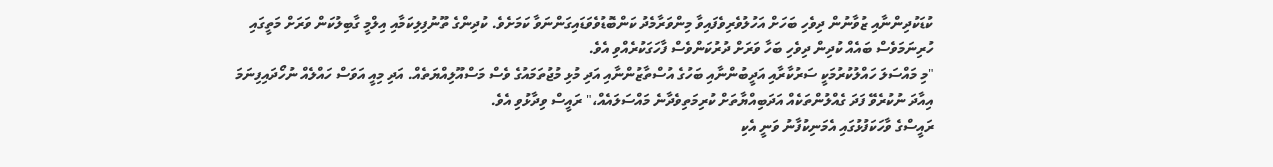ކުޑަކުދިންނާއި ޒުވާނުން ދިވެހި ބަހަށް އަހުލުވެރިވެފައިވާ މިންވަރާމެދު ކަންބޮޑުވެވަޑައިގަންނަވާ ކަމަށެވެ. ކުދިންގެ ތޫނުފިލިކަމާއި އިލްމީ ގާބިލުކަން ވަރަށް މަތީގައި ހުރިނަމަވެސް ބައެއް ކުދިން ދިވެހި ބަހާ ވަރަށް ދުރުކަންވެސް ފާހަގަކުރެއްވި އެވެ.
"މި މައްސަލަ ހައްލުކުރުމަކީ ސަރުކާރާއި އަދީބުންނާއި ބަހުގެ އުސްތާޒުންނާއި އަދި މުޅި މުޖުތަމައުގެ ވެސް މަސްއޫލިއްޔަތެއް. އަދި މިއީ އަވަސް ހައްލެއް ނުހޯދައިފިނަމަ އިއާދަ ނުކުރެވޭ ފަދަ ގެއްލުންތަކެއް އަދަބިއްޔާތަށް ކުރިމަތިވެދާނެ މައްސަލައެއް،" ރައީސް ވިދާޅުވި އެވެ.
ރައީސްގެ ވާހަކަފުޅުގައި އެމަނިކުފާނު ވަނީ އެކި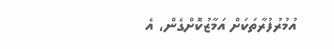އުމުރުފުރާތަކަށް އަމާޒުކޮށްގެން، އެ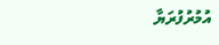އުމުރުފުރަޔާ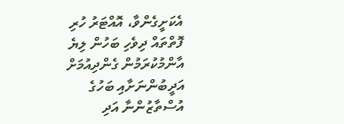އެކަށީގެންވާ، އޮއްޓަރު ހުރި ފޮތްތައް ދިވެހި ބަހުން ލިޔެ އާންމުކުރަމުން ގެންދިއުމަށް އަދީބުންނަށާއި ބަހުގެ އުސްތާޒުންނާ އަދި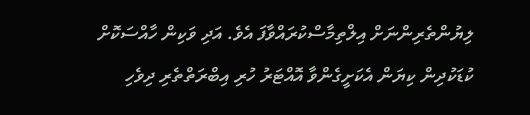ލިޔުންތެރިންނަށް އިލްތިމާސްކުރައްވާފަ އެވެ. އަދި ވަކިން ހާއްސަކޮށް ކުޑަކުދިން ކިޔަން އެކަށީގެންވާ އޮއްޓަރު ހުރި އިބްރަތްތެރި ދިވެހި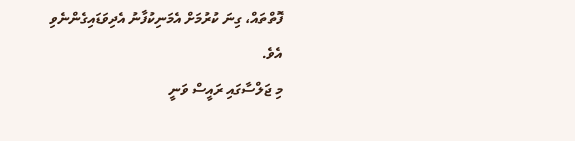ފޮތްތައް، ގިނަ ކުރުމަށް އެމަނިކުފާނު އެދިވަޑައިގެންނެވި އެވެ.
މި ޖަލްސާގައި ރައީސް ވަނީ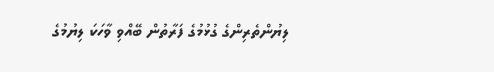ލިޔުންތެރިންގެ ގުޅުމުގެ ފަރާތުން ބޭއްވި ވާހަކަ ލިޔުމުގެ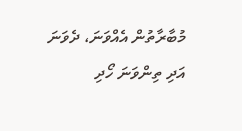މުބާރާތުން އެއްވަނަ، ދެވަނަ އަދި ތިންވަނަ ހޯދި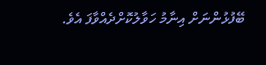ބޭފުޅުންނަށް އިނާމު ހަވާލުކޮށްދެއްވާފަ އެވެ.